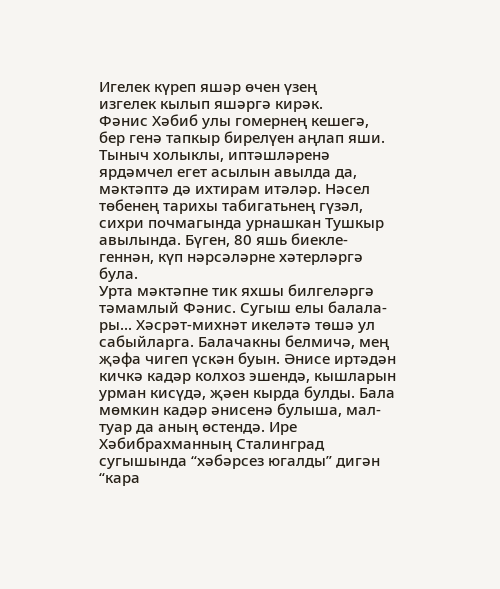Игелек күреп яшәр өчен үзең
изгелек кылып яшәргә кирәк.
Фәнис Хәбиб улы гомернең кешегә, бер генә тапкыр бирелүен аңлап яши. Тыныч холыклы, иптәшләренә ярдәмчел егет асылын авылда да, мәктәптә дә ихтирам итәләр. Нәсел төбенең тарихы табигатьнең гүзәл, сихри почмагында урнашкан Тушкыр авылында. Бүген, 80 яшь биекле-геннән, күп нәрсәләрне хәтерләргә була.
Урта мәктәпне тик яхшы билгеләргә тәмамлый Фәнис. Сугыш елы балала-ры... Хәсрәт-михнәт икеләтә төшә ул сабыйларга. Балачакны белмичә, мең җәфа чигеп үскән буын. Әнисе иртәдән кичкә кадәр колхоз эшендә, кышларын урман кисүдә, җәен кырда булды. Бала мөмкин кадәр әнисенә булыша, мал-туар да аның өстендә. Ире Хәбибрахманның Сталинград сугышында “хәбәрсез югалды” дигән “кара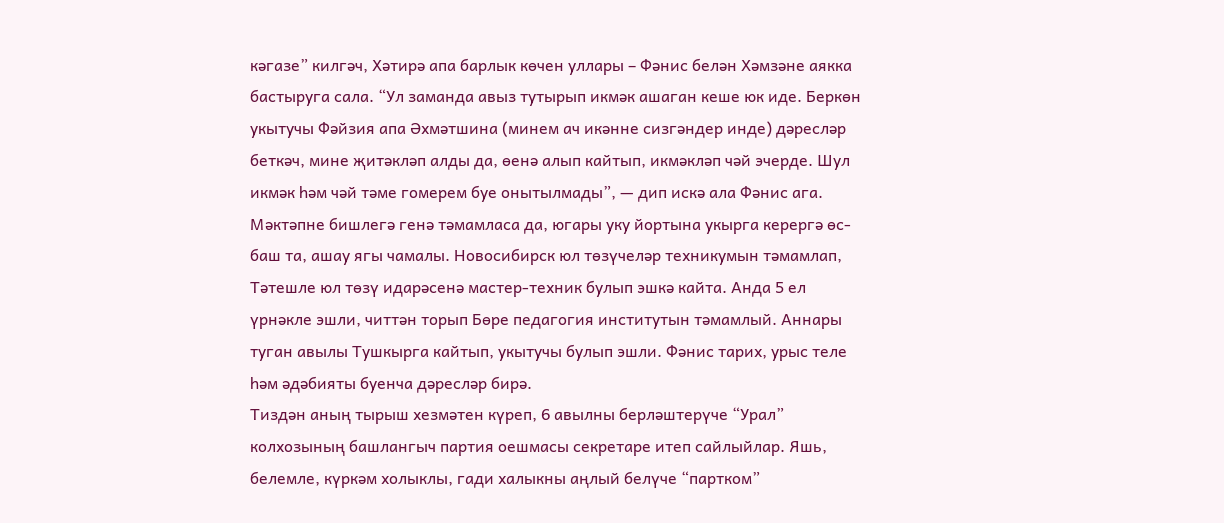кәгазе” килгәч, Хәтирә апа барлык көчен уллары – Фәнис белән Хәмзәне аякка бастыруга сала. “Ул заманда авыз тутырып икмәк ашаган кеше юк иде. Беркөн укытучы Фәйзия апа Әхмәтшина (минем ач икәнне сизгәндер инде) дәресләр беткәч, мине җитәкләп алды да, өенә алып кайтып, икмәкләп чәй эчерде. Шул икмәк һәм чәй тәме гомерем буе онытылмады”, — дип искә ала Фәнис ага.
Мәктәпне бишлегә генә тәмамласа да, югары уку йортына укырга керергә өс-баш та, ашау ягы чамалы. Новосибирск юл төзүчеләр техникумын тәмамлап, Тәтешле юл төзү идарәсенә мастер-техник булып эшкә кайта. Анда 5 ел үрнәкле эшли, читтән торып Бөре педагогия институтын тәмамлый. Аннары туган авылы Тушкырга кайтып, укытучы булып эшли. Фәнис тарих, урыс теле һәм әдәбияты буенча дәресләр бирә.
Тиздән аның тырыш хезмәтен күреп, 6 авылны берләштерүче “Урал” колхозының башлангыч партия оешмасы секретаре итеп сайлыйлар. Яшь, белемле, күркәм холыклы, гади халыкны аңлый белүче “партком”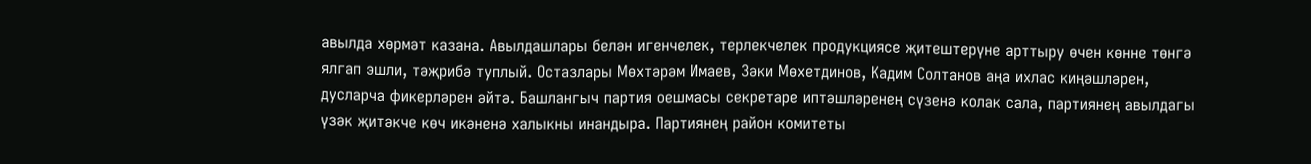авылда хөрмәт казана. Авылдашлары белән игенчелек, терлекчелек продукциясе җитештерүне арттыру өчен көнне төнгә ялгап эшли, тәҗрибә туплый. Остазлары Мөхтәрәм Имаев, Зәки Мөхетдинов, Кадим Солтанов аңа ихлас киңәшләрен, дусларча фикерләрен әйтә. Башлангыч партия оешмасы секретаре иптәшләренең сүзенә колак сала, партиянең авылдагы үзәк җитәкче көч икәненә халыкны инандыра. Партиянең район комитеты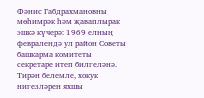Фәнис Габдрахмановны мөһимрәк һәм җаваплырак эшкә күчерә: 1969 елның февралендә ул район Советы башкарма комитеты секретаре итеп билгеләнә. Тирән белемле, хокук нигезләрен яхшы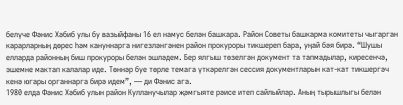белүче Фәнис Хәбиб улы бу вазыйфаны 16 ел намус белән башкара. Район Советы башкарма комитеты чыгарган карарларның дөрес һәм кануннарга нигезләнгәнен район прокуроры тикшереп бара, уңай бәя бирә. “Шушы елларда районның биш прокуроры белән эшләдем. Бер ялгыш төзелгән документ та тапмадылар, киресенчә, эшемне мактап калалар иде. Төннәр буе төрле темага үткәрелгән сессия документларын кат-кат тикшергәч кенә югары органнарга бирә идем”, — ди Фәнис ага.
1980 елда Фәнис Хәбиб улын район Кулланучылар җәмгыяте рәисе итеп сайлыйлар. Аның тырышлыгы белән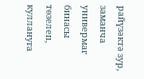райүзәктә зур, заманча универмаг бинасы төзелеп, куллануга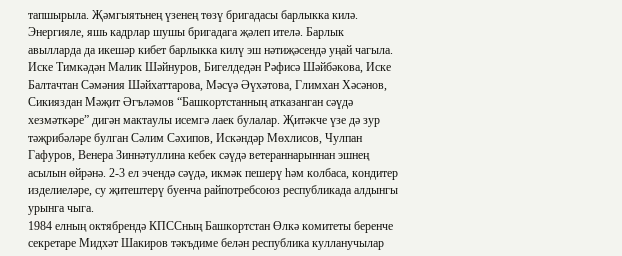тапшырыла. Җәмгыятьнең үзенең төзү бригадасы барлыкка килә. Энергияле, яшь кадрлар шушы бригадага җәлеп ителә. Барлык авылларда да икешәр кибет барлыкка килү эш нәтиҗәсендә уңай чагыла. Иске Тимкәдән Малик Шәйнуров, Бигелдедән Рәфисә Шәйбәкова, Иске Балтачтан Сәмәния Шәйхаттарова, Мәсүә Әүхәтова, Глимхан Хәсәнов, Сикияздан Мәҗит Әгъләмов “Башкортстанның атказанган сәүдә хезмәткәре” дигән мактаулы исемгә лаек булалар. Җитәкче үзе дә зур тәҗрибәләре булган Сәлим Сәхипов, Искәндәр Мөхлисов, Чулпан Гафуров, Венера Зиннәтуллина кебек сәүдә ветераннарыннан эшнең асылын өйрәнә. 2-3 ел эчендә сәүдә, икмәк пешерү һәм колбаса, кондитер изделиеләре, су җитештерү буенча райпотребсоюз республикада алдынгы урынга чыга.
1984 елның октябрендә КПССның Башкортстан Өлкә комитеты беренче секретаре Мидхәт Шакиров тәкъдиме белән республика кулланучылар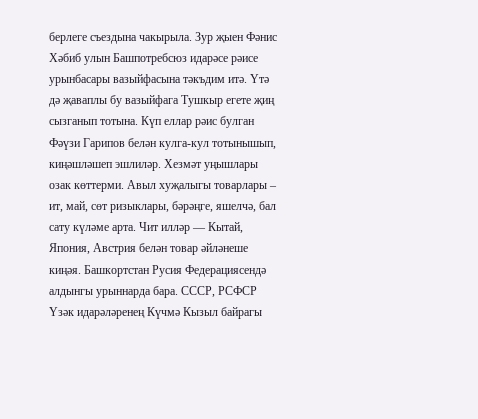берлеге съездына чакырыла. Зур җыен Фәнис Хәбиб улын Башпотребсюз идарәсе рәисе урынбасары вазыйфасына тәкъдим итә. Үтә дә җаваплы бу вазыйфага Тушкыр егете җиң сызганып тотына. Күп еллар рәис булган Фәүзи Гарипов белән кулга-кул тотынышып, киңәшләшеп эшлиләр. Хезмәт уңышлары озак көттерми. Авыл хуҗалыгы товарлары – ит, май, сөт ризыклары, бәрәңге, яшелчә, бал сату күләме арта. Чит илләр — Кытай, Япония, Австрия белән товар әйләнеше киңәя. Башкортстан Русия Федерациясендә алдынгы урыннарда бара. СССР, РСФСР Үзәк идарәләренең Күчмә Кызыл байрагы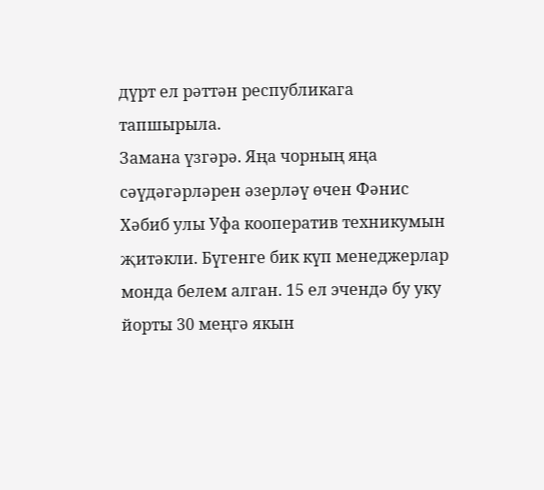дүрт ел рәттән республикага тапшырыла.
Замана үзгәрә. Яңа чорның яңа сәүдәгәрләрен әзерләү өчен Фәнис Хәбиб улы Уфа кооператив техникумын җитәкли. Бүгенге бик күп менеджерлар монда белем алган. 15 ел эчендә бу уку йорты 30 меңгә якын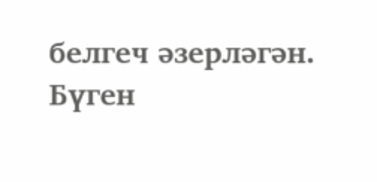белгеч әзерләгән. Бүген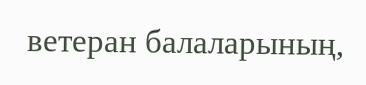ветеран балаларының,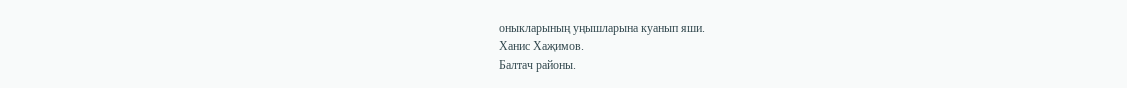оныкларының уңышларына куанып яши.
Ханис Хаҗимов.
Балтач районы.